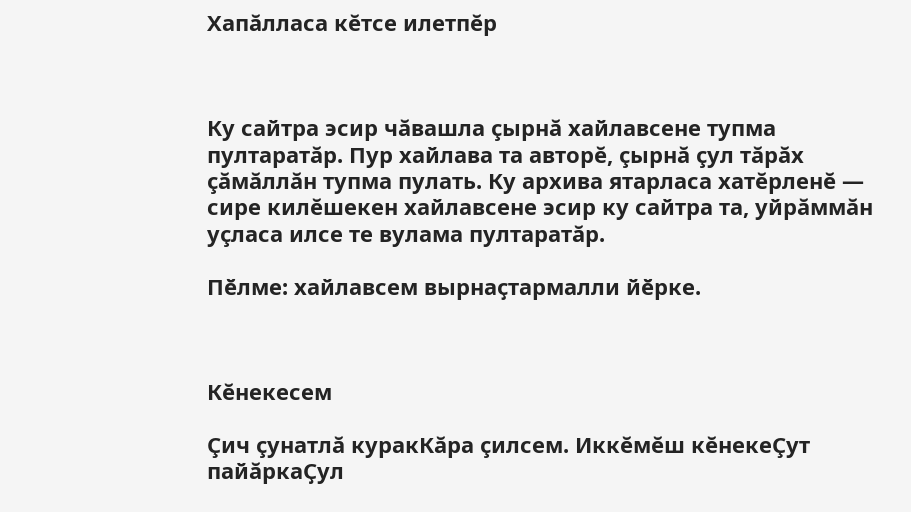Хапăлласа кĕтсе илетпĕр



Ку сайтра эсир чăвашла çырнă хайлавсене тупма пултаратăр. Пур хайлава та авторĕ, çырнă çул тăрăх çăмăллăн тупма пулать. Ку архива ятарласа хатĕрленĕ — сире килĕшекен хайлавсене эсир ку сайтра та, уйрăммăн уçласа илсе те вулама пултаратăр.

Пӗлме: хайлавсем вырнаҫтармалли йӗрке.



Кĕнекесем

Çич çунатлă куракКăра çилсем. Иккĕмĕш кĕнекеÇут пайăркаҪул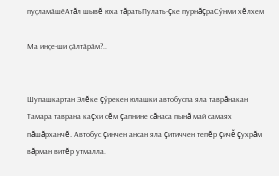пуҫламӑшӗАтăл шывĕ юха тăратьПулать-çке пурнăçраСӳнми хĕлхем

Ма инҫе-ши ҫӑлтӑрӑм?..


Шупашкартан Элĕке çӳрекен юлашки автобуспа яла таврăнакан Тамара таврана каçхи сĕм çапнине сăнаса пынă май самаях пăшăрханчĕ. Автобус çинчен ансан яла çитиччен тепĕр çичĕ çухрăм вăрман витĕр утмалла.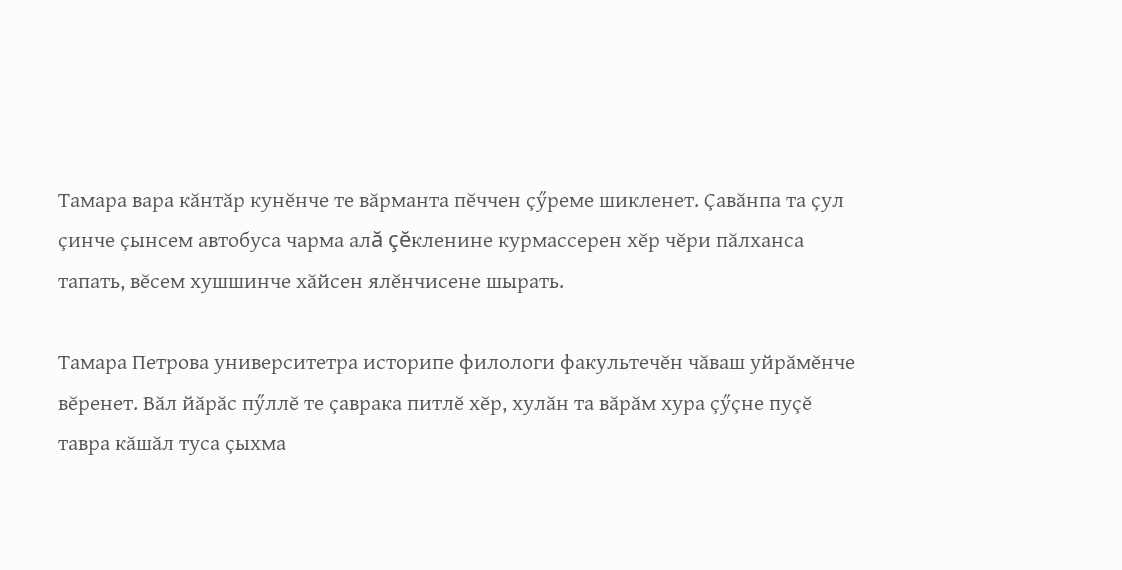Тамара вара кăнтăр кунĕнче те вăрманта пĕччен çӳреме шикленет. Çавăнпа та çул çинче çынсем автобуса чарма алă çĕкленине курмассерен хĕр чĕри пăлханса тапать, вĕсем хушшинче хăйсен ялĕнчисене шырать.

Тамара Петрова университетра историпе филологи факультечĕн чăваш уйрăмĕнче вĕренет. Вăл йăрăс пӳллĕ те çаврака питлĕ хĕр, хулăн та вăрăм хура çӳçне пуçĕ тавра кăшăл туса çыхма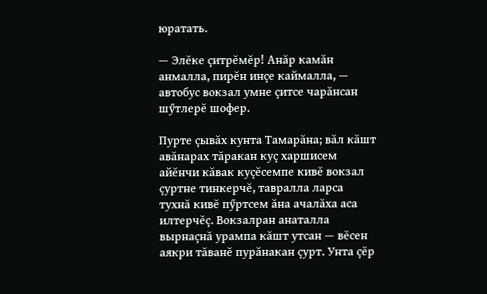юратать.

— Элĕке çитрĕмĕр! Анăр камăн анмалла, пирĕн инçе каймалла, — автобус вокзал умне çитсе чарăнсан шӳтлерĕ шофер.

Пурте çывăх кунта Тамарăна; вăл кăшт авăнарах тăракан куç харшисем айĕнчи кăвак куçĕсемпе кивĕ вокзал çуртне тинкерчĕ, тавралла ларса тухнă кивĕ пӳртсем ăна ачалăха аса илтерчĕç. Вокзалран анаталла вырнаçнă урампа кăшт утсан — вĕсен аякри тăванĕ пурăнакан çурт. Унта çĕр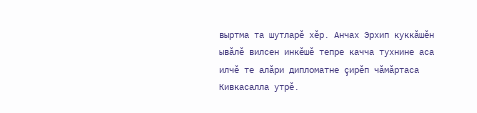выртма та шутларĕ хĕр. Анчах Эрхип куккăшĕн ывăлĕ вилсен инкĕшĕ тепре качча тухнине аса илчĕ те алăри дипломатне çирĕп чăмăртаса Кивкасалла утрĕ.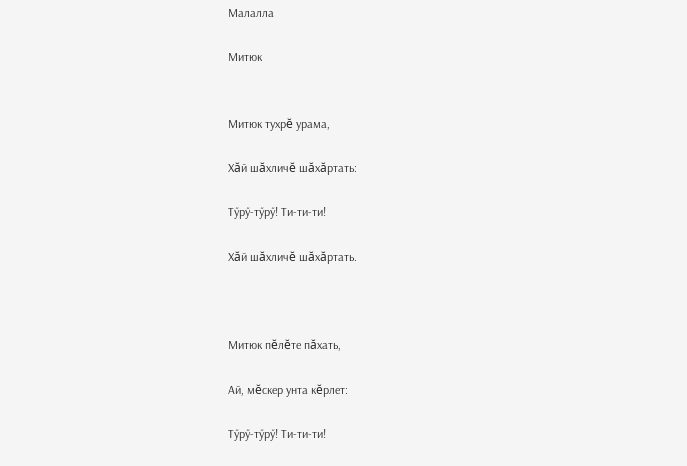Малалла

Митюк


Митюк тухрĕ урама,

Хăй шăхличĕ шăхăртать:

Тӳрӳ-тӳрӳ! Ти-ти-ти!

Хăй шăхличĕ шăхăртать.



Митюк пĕлĕте пăхать,

Ай, мĕскер унта кĕрлет:

Тӳрӳ-тӳрӳ! Ти-ти-ти!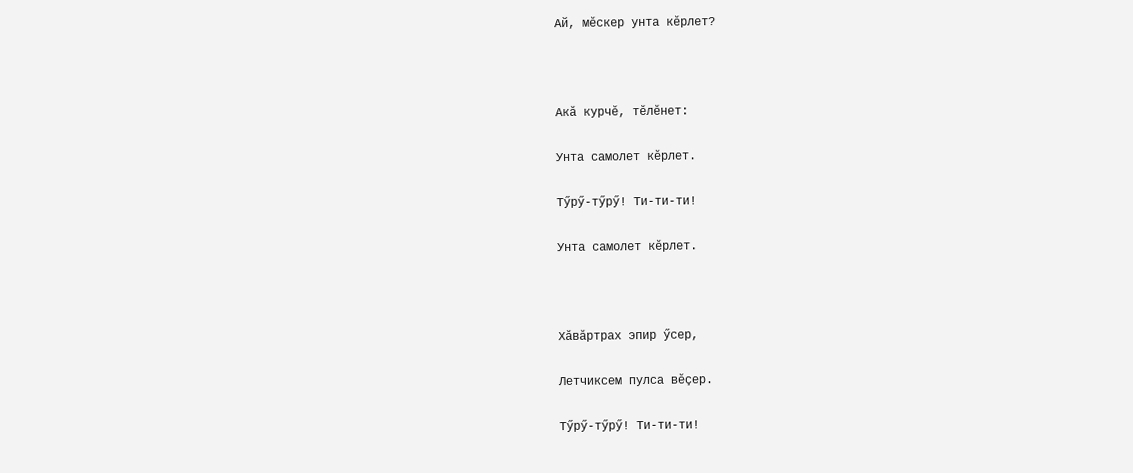Ай, мĕскер унта кĕрлет?



Акă курчĕ, тĕлĕнет:

Унта самолет кĕрлет.

Тӳрӳ-тӳрӳ! Ти-ти-ти!

Унта самолет кĕрлет.



Хăвăртрах эпир ӳсер,

Летчиксем пулса вĕçер.

Тӳрӳ-тӳрӳ! Ти-ти-ти!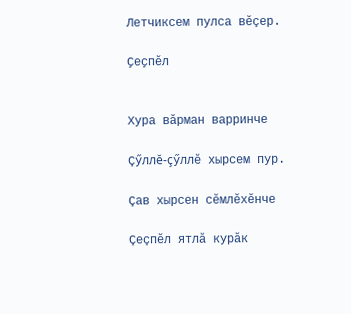Летчиксем пулса вĕçер.

Ҫеҫпӗл


Хура вăрман варринче

Çӳллĕ-çӳллĕ хырсем пур.

Çав хырсен сĕмлĕхĕнче

Çеçпĕл ятлă курăк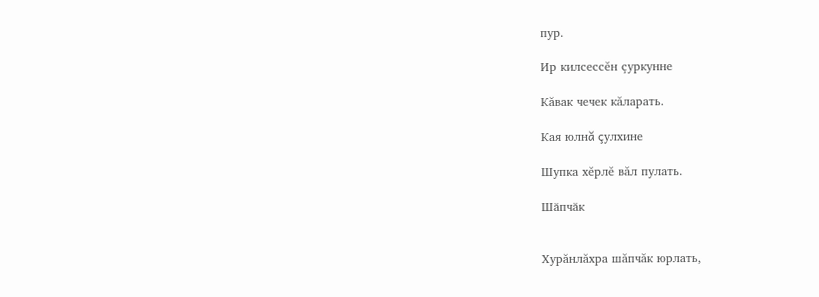пур.

Ир килсессĕн çуркунне

Кăвак чечек кăларать.

Кая юлнă çулхине

Шупка хĕрлĕ вăл пулать.

Шӑпчӑк


Хурăнлăхра шăпчăк юрлать,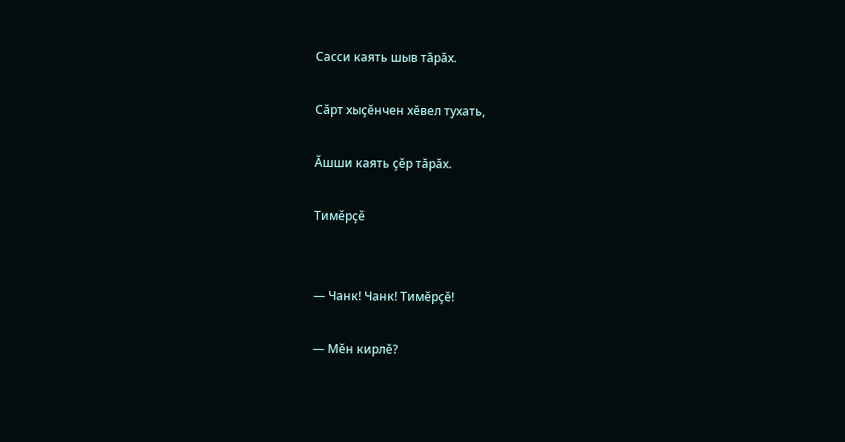Сасси каять шыв тăрăх.

Сăрт хыçĕнчен хĕвел тухать,

Ăшши каять çĕр тăрăх.

Тимӗрҫӗ


— Чанк! Чанк! Тимĕрçĕ!

— Мĕн кирлĕ?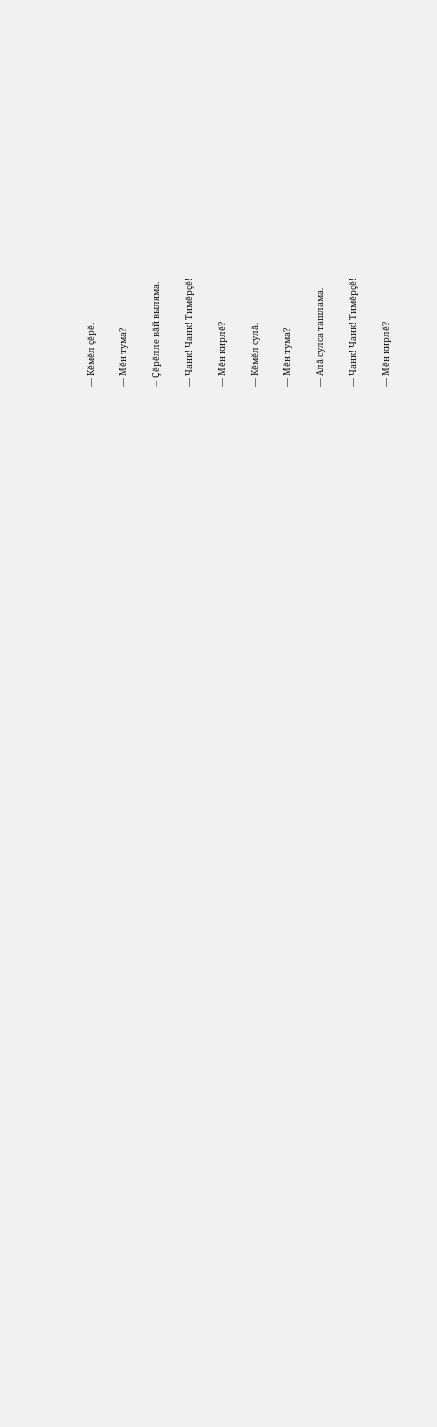— Кĕмĕл çĕрĕ.

— Мĕн тума?

— Çĕрĕлле вăй выляма.

— Чанк! Чанк! Тимĕрçĕ!

— Мĕн кирлĕ?

— Кĕмĕл сулă.

— Мĕн тума?

— Алă сулса ташлама.

— Чанк! Чанк! Тимĕрçĕ!

— Мĕн кирлĕ?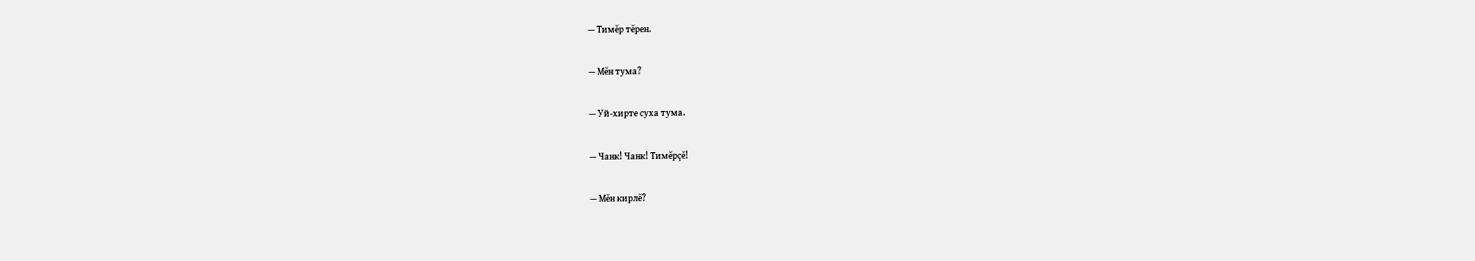— Тимĕр тĕрен.

— Мĕн тума?

— Уй-хирте суха тума.

— Чанк! Чанк! Тимĕрçĕ!

— Мĕн кирлĕ?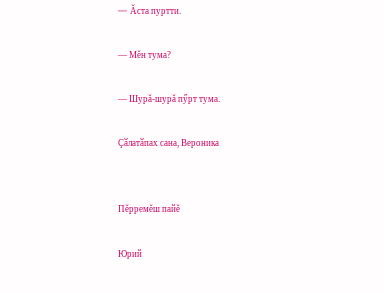— Ăста пуртти.

— Мĕн тума?

— Шурă-шурă пӳрт тума.

Ҫӑлатӑпах сана, Вероника


Пĕрремĕш пайĕ

Юрий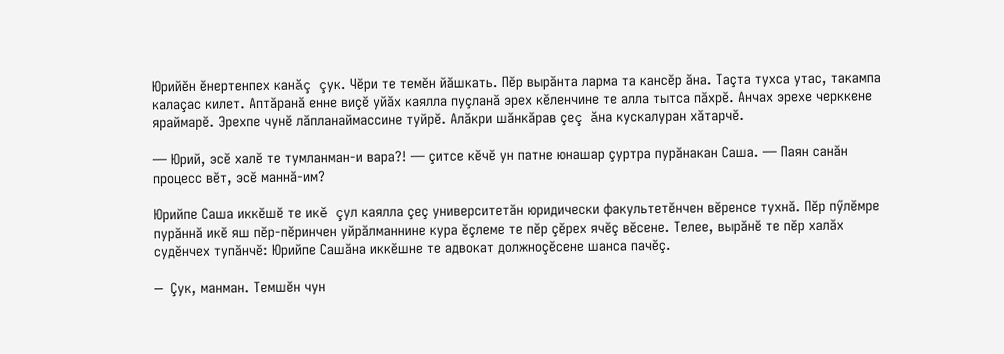Юрийĕн ĕнертенпех канăç çук. Чĕри те темĕн йăшкать. Пĕр вырăнта ларма та кансĕр ăна. Таçта тухса утас, такампа калаçас килет. Аптăранă енне виçĕ уйăх каялла пуçланă эрех кĕленчине те алла тытса пăхрĕ. Анчах эрехе черккене яраймарĕ. Эрехпе чунĕ лăпланаймассине туйрĕ. Алăкри шăнкăрав çеç ăна кускалуран хăтарчĕ.

— Юрий, эсĕ халĕ те тумланман-и вара?! — çитсе кĕчĕ ун патне юнашар çуртра пурăнакан Саша. — Паян санăн процесс вĕт, эсĕ маннă-им?

Юрийпе Саша иккĕшĕ те икĕ çул каялла çеç университетăн юридически факультетĕнчен вĕренсе тухнă. Пĕр пӳлĕмре пурăннă икĕ яш пĕр-пĕринчен уйрăлманнине кура ĕçлеме те пĕр çĕрех ячĕç вĕсене. Телее, вырăнĕ те пĕр халăх судĕнчех тупăнчĕ: Юрийпе Сашăна иккĕшне те адвокат должноçĕсене шанса пачĕç.

— Çук, манман. Темшĕн чун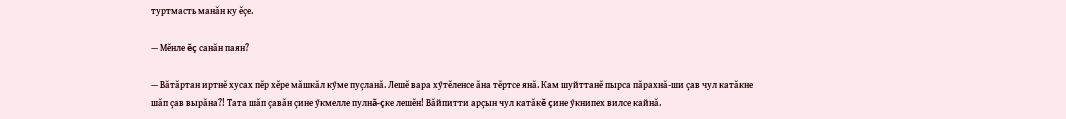туртмасть манăн ку ĕçе.

— Мĕнле ĕç санăн паян?

— Вăтăртан иртнĕ хусах пĕр хĕре мăшкăл кӳме пуçланă. Лешĕ вара хӳтĕленсе ăна тĕртсе янă. Кам шуйттанĕ пырса пăрахнă-ши çав чул катăкне шăп çав вырăна?! Тата шăп çавăн çине ӳкмелле пулнă-çке лешĕн! Вăйпитти арçын чул катăкĕ çине ӳкнипех вилсе кайнă.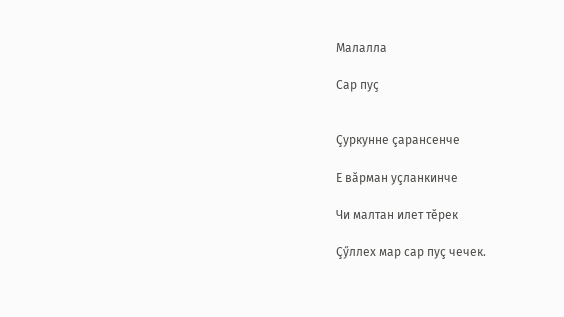Малалла

Сар пуҫ


Çуркунне çарансенче

Е вăрман уçланкинче

Чи малтан илет тĕрек

Çӳллех мар сар пуç чечек.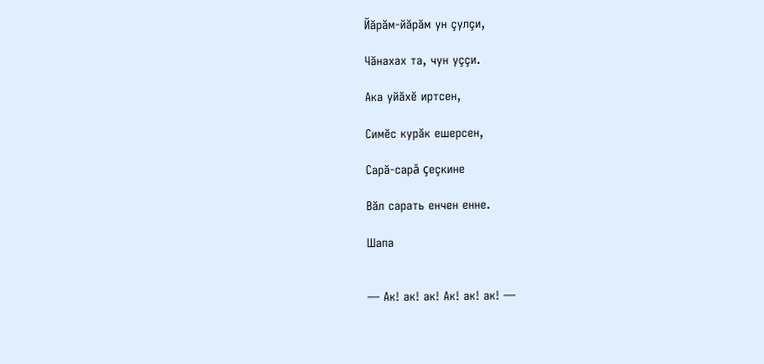Йăрăм-йăрăм ун çулçи,

Чăнахах та, чун уççи.

Ака уйăхĕ иртсен,

Симĕс курăк ешерсен,

Сарă-сарă çеçкине

Вăл сарать енчен енне.

Шапа


— Ак! ак! ак! Ак! ак! ак! —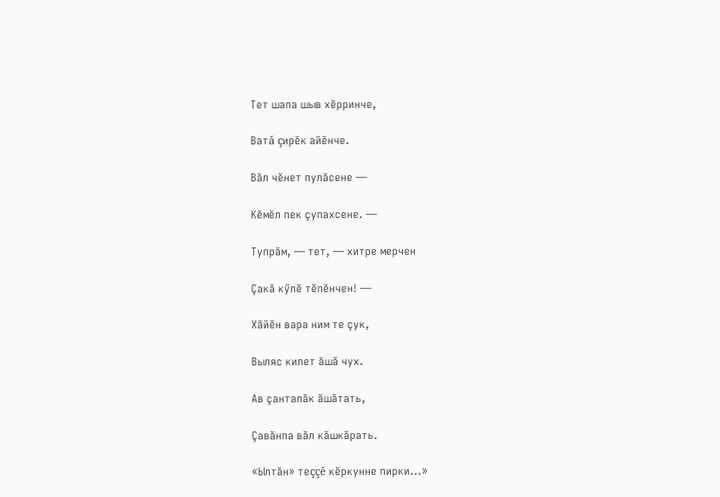Тет шапа шыв хĕрринче,

Ватă çирĕк айĕнче.

Вăл чĕнет пулăсене —

Кĕмĕл пек çупахсене. —

Тупрăм, — тет, — хитре мерчен

Çакă кӳлĕ тĕпĕнчен! —

Хăйĕн вара ним те çук,

Выляс килет ăшă чух.

Ав çанталăк ăшăтать,

Çавăнпа вăл кăшкăрать.

«Ылтăн» теççĕ кĕркунне пирки...»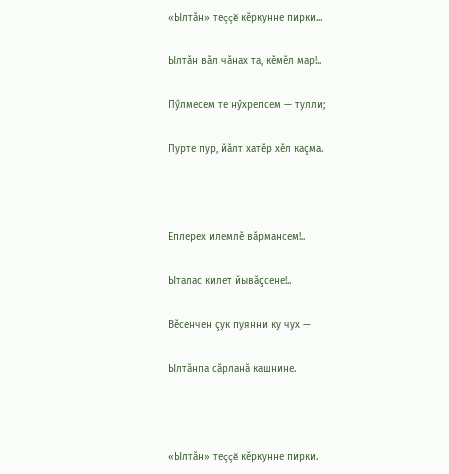«Ылтăн» теççĕ кĕркунне пирки...

Ылтăн вăл чăнах та, кĕмĕл мар!..

Пӳлмесем те нӳхрепсем — тулли;

Пурте пур, йăлт хатĕр хĕл каçма.



Еплерех илемлĕ вăрмансем!..

Ыталас килет йывăçсене!..

Вĕсенчен çук пуянни ку чух —

Ылтăнпа сăрланă кашнине.



«Ылтăн» теççĕ кĕркунне пирки.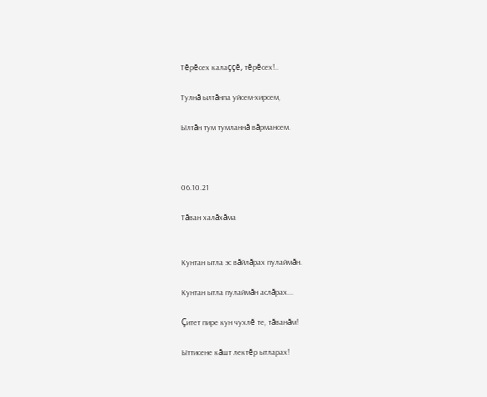Тĕрĕсех калаççĕ, тĕрĕсех!..

Тулнă ылтăнпа уйсем-хирсем,

Ылтăн тум тумланнă вăрмансем.



06.10.21

Тăван халăхăма


Кунтан ытла эс вăйлăрах пулаймăн.

Кунтан ытла пулаймăн аслăрах...

Çитет пире кун чухлĕ те, тăванăм!

Ыттисене кăшт лектĕр ытларах!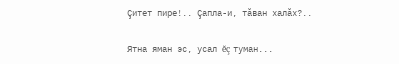Çитет пире!.. Çапла-и, тăван халăх?..

Ятна яман эс, усал ĕç туман...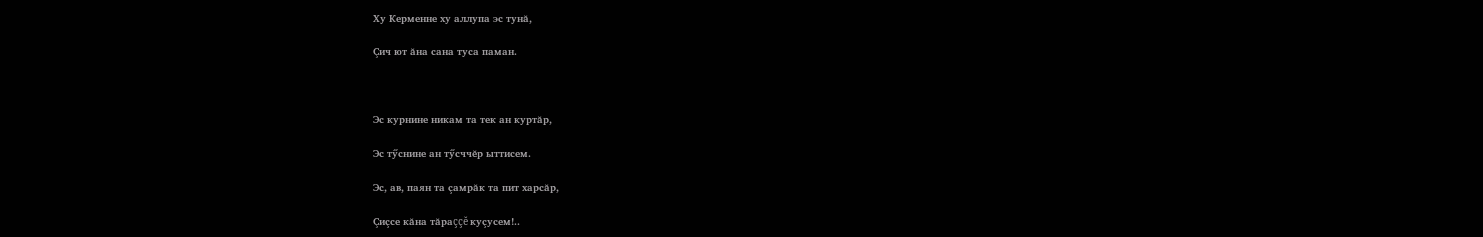Ху Керменне ху аллупа эс тунă,

Çич ют ăна сана туса паман.



Эс курнине никам та тек ан куртăр,

Эс тӳснине ан тӳсччĕр ыттисем.

Эс, ав, паян та çамрăк та пит харсăр,

Çиçсе кăна тăраççĕ куçусем!..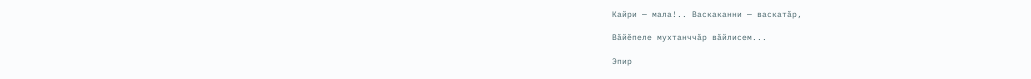Кайри — мала!.. Васкаканни — васкатăр,

Вăйĕпеле мухтанччăр вăйлисем...

Эпир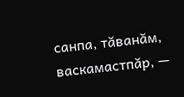санпа, тăванăм, васкамастпăр, —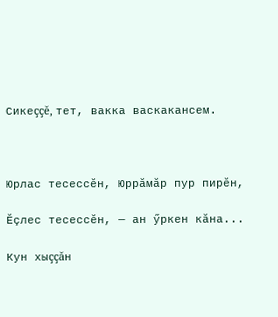Сикеççĕ, тет, вакка васкакансем.



Юрлас тесессĕн, Юррăмăр пур пирĕн,

Ĕçлес тесессĕн, — ан ӳркен кăна...

Кун хыççăн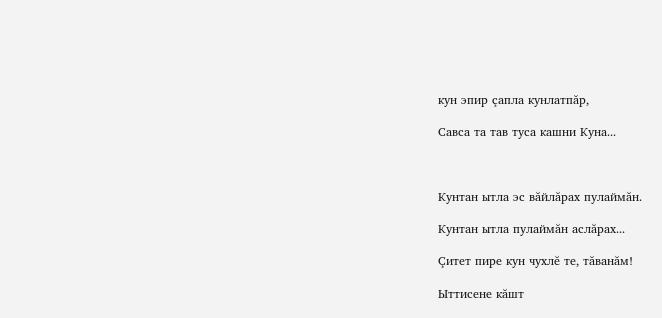кун эпир çапла кунлатпăр,

Савса та тав туса кашни Куна...



Кунтан ытла эс вăйлăрах пулаймăн.

Кунтан ытла пулаймăн аслăрах...

Çитет пире кун чухлĕ те, тăванăм!

Ыттисене кăшт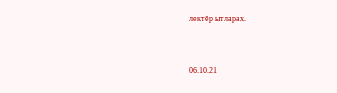лектĕр ытларах.



06.10.21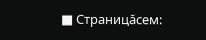■ Страницăсем: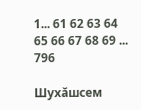1... 61 62 63 64 65 66 67 68 69 ... 796

Шухăшсем